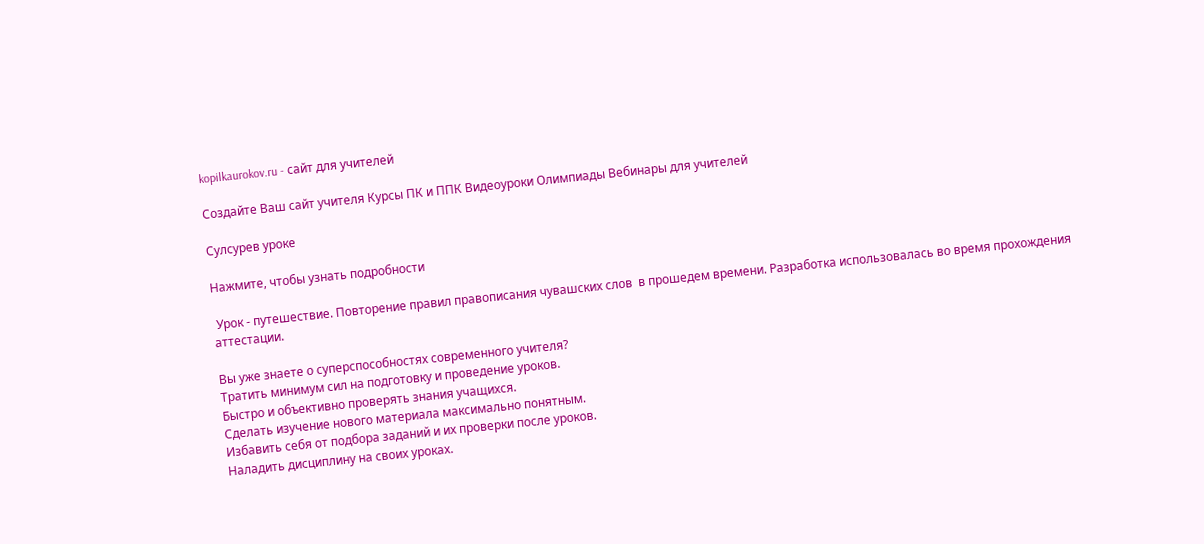kopilkaurokov.ru - сайт для учителей

Создайте Ваш сайт учителя Курсы ПК и ППК Видеоуроки Олимпиады Вебинары для учителей

Сулсурев уроке

Нажмите, чтобы узнать подробности

 Урок - путешествие. Повторение правил правописания чувашских слов  в прошедем времени. Разработка использовалась во время прохождения аттестации.

Вы уже знаете о суперспособностях современного учителя?
Тратить минимум сил на подготовку и проведение уроков.
Быстро и объективно проверять знания учащихся.
Сделать изучение нового материала максимально понятным.
Избавить себя от подбора заданий и их проверки после уроков.
Наладить дисциплину на своих уроках.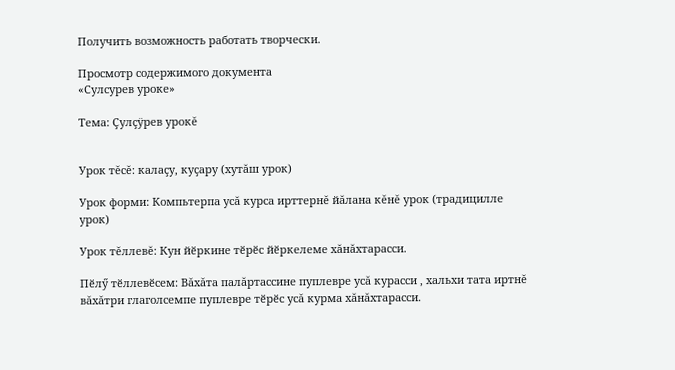Получить возможность работать творчески.

Просмотр содержимого документа
«Сулсурев уроке»

Тема: Çулçӱрев урокĕ


Урок тĕсĕ: калаçу, куçару (хутăш урок)

Урок форми: Компьтерпа усă курса ирттернĕ йăлана кĕнĕ урок (традицилле урок)

Урок тĕллевĕ: Кун йӗркине тӗрӗс йӗркелеме хăнăхтарасси.

Пӗлӳ тӗллевӗсем: Вăхăта палăртассине пуплевре усă курасси , хальхи тата иртнĕ вăхăтри глаголсемпе пуплевре тӗрӗс усă курма хăнăхтарасси.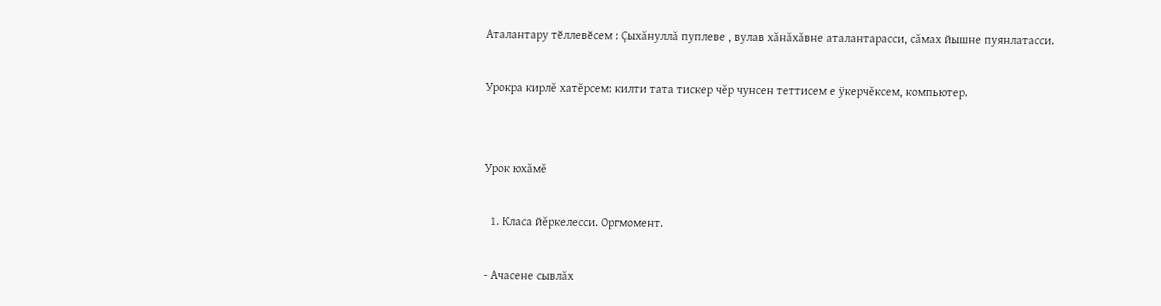Аталантару тӗллевӗсем : Çыхăнуллă пуплеве , вулав хăнăхăвне аталантарасси, сăмах йышне пуянлатасси.

Урокра кирлĕ хатĕрсем: килти тата тискер чĕр чунсен теттисем е ÿкерчĕксем, компьютер.


Урок юхăмĕ

  1. Класа йĕркелесси. Оргмомент.

- Ачасене сывлăх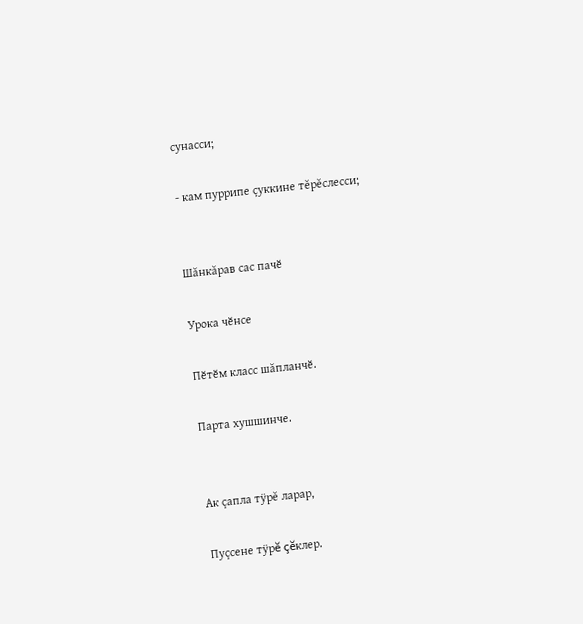сунасси;

- кам пуррипе çуккине тĕрĕслесси;


Шăнкăрав сас пачӗ

Урока чӗнсе

Пӗтӗм класс шăпланчӗ.

Парта хушшинче.


Ак çапла тÿрĕ ларар,

Пуçсене тÿрĕ çĕклер.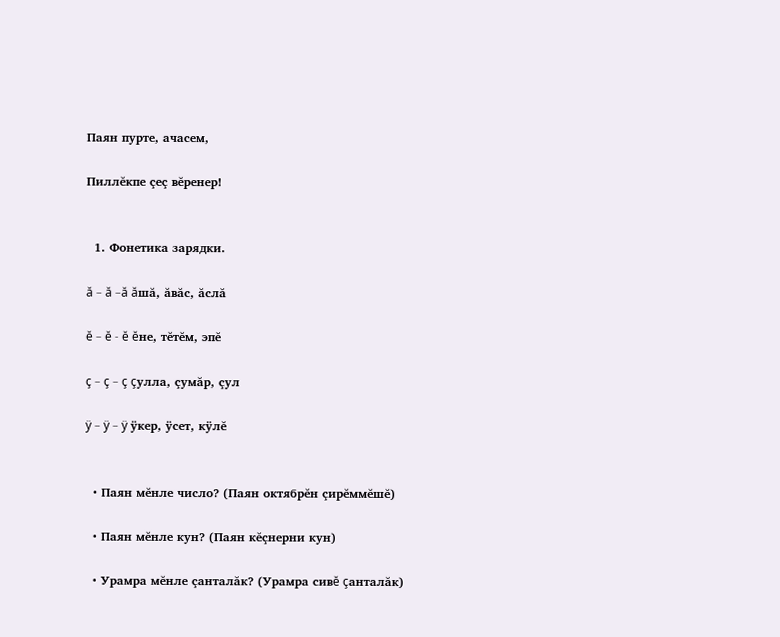Паян пурте, ачасем,

Пиллĕкпе çеç вĕренер!


  1. Фонетика зарядки.

ă – ă –ă ăшă, ăвăс, ăслă

ĕ – ĕ - ĕ ĕне, тĕтĕм, эпĕ

ç – ç – ç çулла, çумăр, çул

ÿ – ÿ – ÿ ӱкер, ӱсет, кӱлĕ


  • Паян мĕнле число? (Паян октябрĕн çирĕммĕшĕ)

  • Паян мĕнле кун? (Паян кĕçнерни кун)

  • Урамра мĕнле çанталăк? (Урамра сивĕ çанталăк)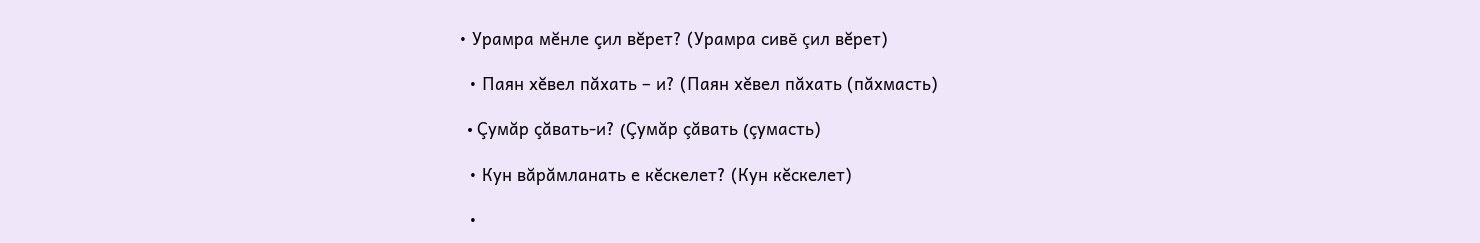• Урамра мĕнле çил вĕрет? (Урамра сивĕ çил вĕрет)

  • Паян хĕвел пăхать – и? (Паян хĕвел пăхать (пăхмасть)

  • Çумăр çăвать-и? (Çумăр çăвать (çумасть)

  • Кун вăрăмланать е кĕскелет? (Кун кĕскелет)

  •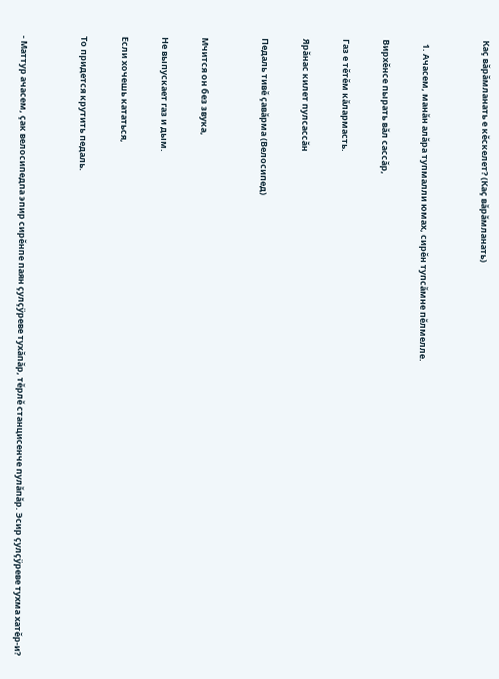Каç вăрăмланать е кĕскелет? (Каç вăрăмланать)


  1. Ачасем, манăн алăра тупмалли юмах, сирĕн тупсăмне пĕлмелле.

Вирхĕнсе пырать вăл сассăр,

Газ е тĕтĕм кăлармасть.

Ярăнас килет пулсассăн

Педаль тивĕ çавăрма (Велосипед)


Мчится он без звука,

Не выпускает газ и дым.

Если хочешь кататься,

То придется крутить педаль.


- Маттур ачасем, çак велосипедпа эпир сирĕнпе паян çулçӱреве тухăпăр, тĕрлĕ станцисенче пулăпăр. Эсир çулçӱреве тухма хатĕр-и?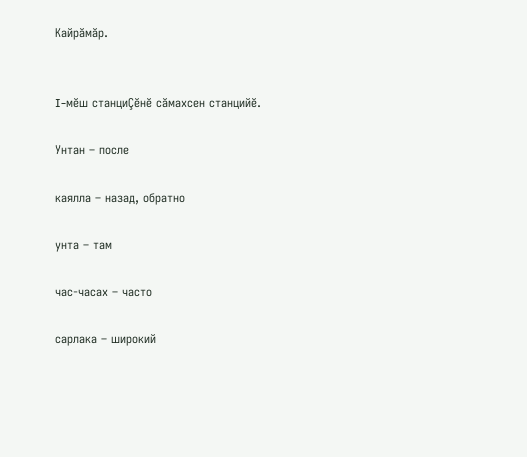Кайрăмăр.


I-мĕш станциÇĕнĕ сăмахсен станцийĕ.

Унтан – после

каялла – назад, обратно

унта – там

час-часах – часто

сарлака – широкий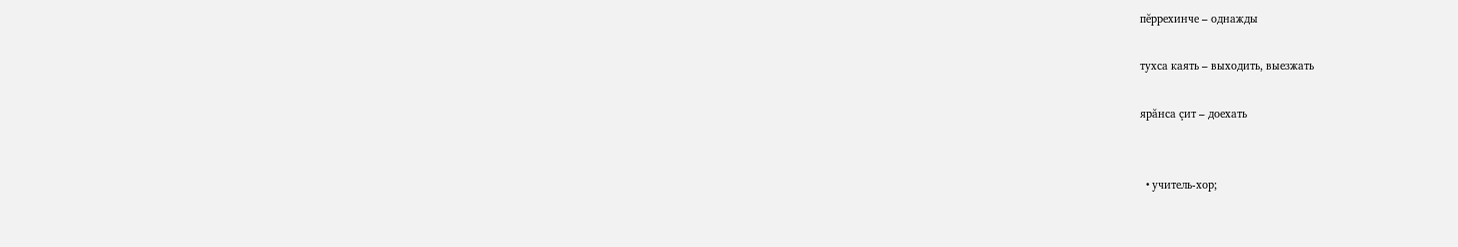пĕррехинче – однажды

тухса каять – выходить, выезжать

ярăнса çит – доехать


  • учитель-хор;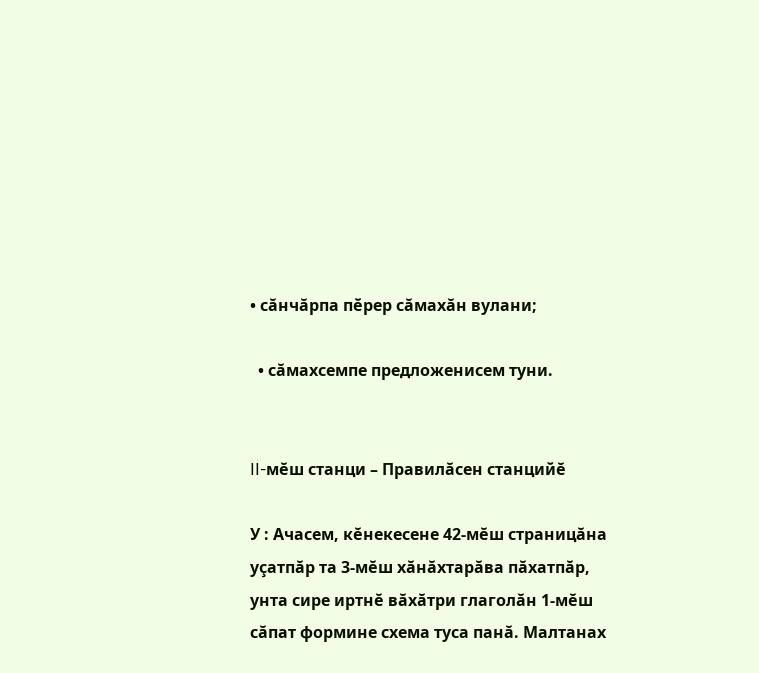• сăнчăрпа пӗрер сăмахăн вулани;

  • сăмахсемпе предложенисем туни.


II-мĕш станци – Правилăсен станцийĕ

У : Ачасем, кĕнекесене 42-мĕш страницăна уçатпăр та 3-мĕш хăнăхтарăва пăхатпăр, унта сире иртнĕ вăхăтри глаголăн 1-мĕш сăпат формине схема туса панă. Малтанах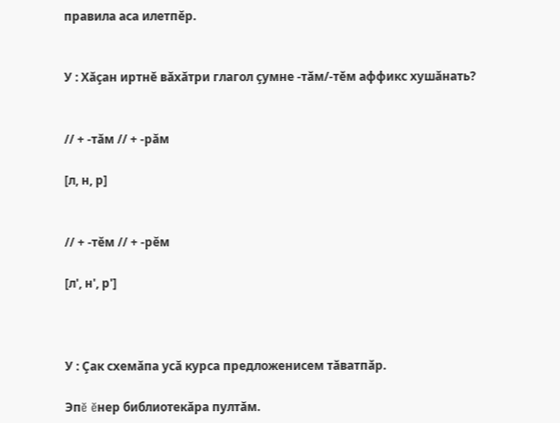правила аса илетпĕр.


У : Хăçан иртнĕ вăхăтри глагол çумне -тăм/-тĕм аффикс хушăнать?


// + -тăм // + -рăм

[л, н, р]


// + -тĕм // + -рĕм

[л', н', р']



У : Çак схемăпа усă курса предложенисем тăватпăр.

Эпĕ ĕнер библиотекăра пултăм.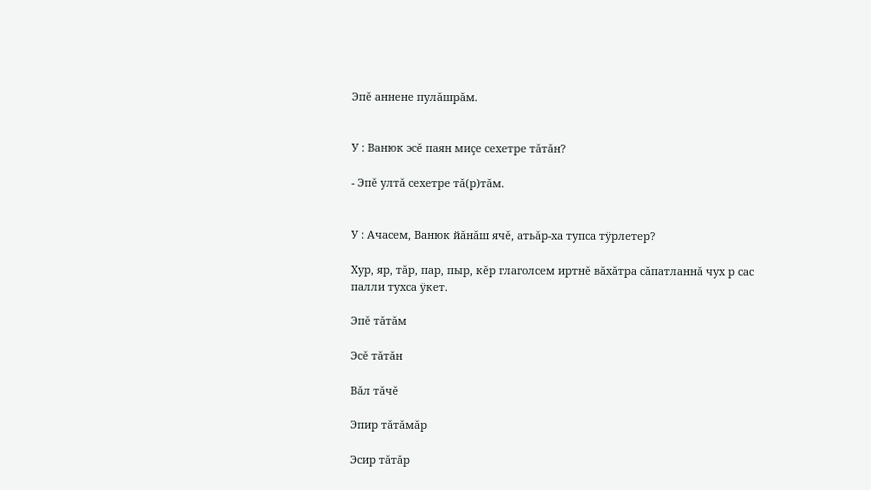Эпĕ аннене пулăшрăм.


У : Ванюк эсĕ паян миçе сехетре тăтăн?

- Эпĕ ултă сехетре тă(р)тăм.


У : Ачасем, Ванюк йăнăш ячĕ, атьăр-ха тупса тӱрлетер?

Хур, яр, тăр, пар, пыр, кĕр глаголсем иртнĕ вăхăтра сăпатланнă чух р сас палли тухса ӱкет.

Эпĕ тăтăм

Эсĕ тăтăн

Вăл тăчĕ

Эпир тăтăмăр

Эсир тăтăр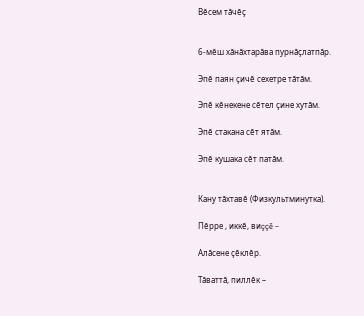Вĕсем тăчĕç


6-мĕш хăнăхтарăва пурнăçлатпăр.

Эпĕ паян çичĕ сехетре тăтăм.

Эпĕ кĕнекене сĕтел çине хутăм.

Эпĕ стакана сĕт ятăм.

Эпĕ кушака сĕт патăм.


Кану тăхтавĕ (Физкультминутка).

Пĕрре , иккĕ, виççĕ –

Алăсене çĕклĕр.

Тăваттă, пиллĕк –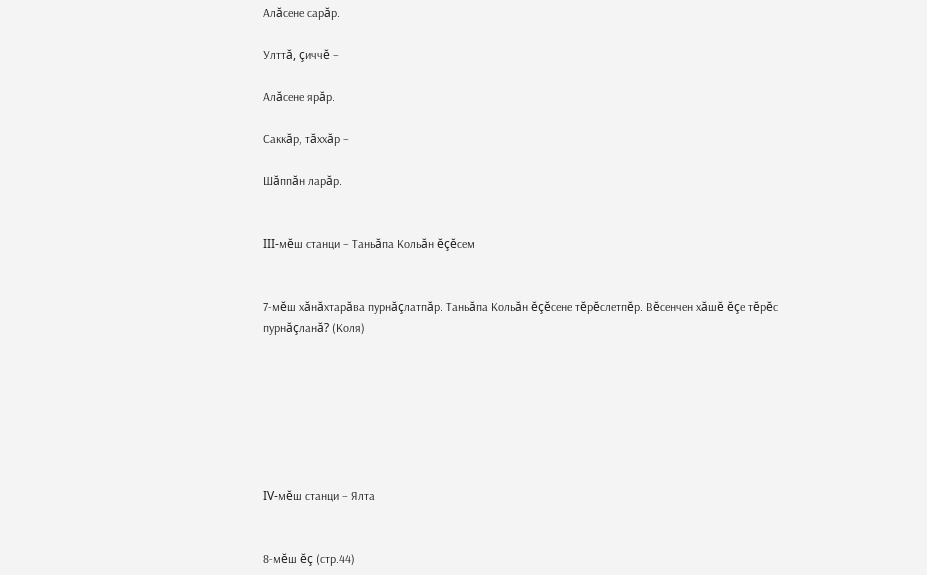Алăсене сарăр.

Улттă, çиччĕ –

Алăсене ярăр.

Саккăр, тăххăр –

Шăппăн ларăр.


III-мĕш станци – Таньăпа Кольăн ĕçĕсем


7-мĕш хăнăхтарăва пурнăçлатпăр. Таньăпа Кольăн ĕçĕсене тĕрĕслетпĕр. Вĕсенчен хăшĕ ĕçе тĕрĕс пурнăçланă? (Коля)







IV-мĕш станци – Ялта


8-мĕш ĕç (стр.44)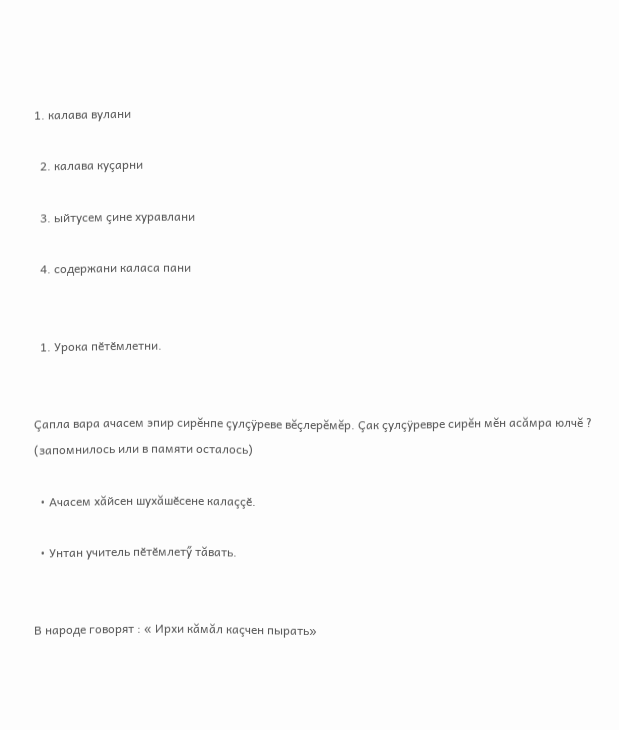1. калава вулани

  2. калава куçарни

  3. ыйтусем çине хуравлани

  4. содержани каласа пани


  1. Урока пӗтӗмлетни.


Çапла вара ачасем эпир сирĕнпе çулçӱреве вĕçлерĕмĕр. Çак çулçӱревре сирĕн мĕн асăмра юлчĕ ? (запомнилось или в памяти осталось)

  • Ачасем хăйсен шухăшӗсене калаççӗ.

  • Унтан учитель пӗтӗмлетӳ тăвать.


В народе говорят : « Ирхи кăмăл каçчен пырать»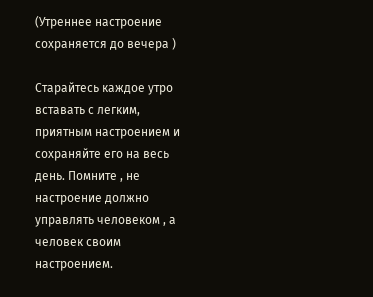(Утреннее настроение сохраняется до вечера )

Старайтесь каждое утро вставать с легким, приятным настроением и сохраняйте его на весь день. Помните , не настроение должно управлять человеком , а человек своим настроением.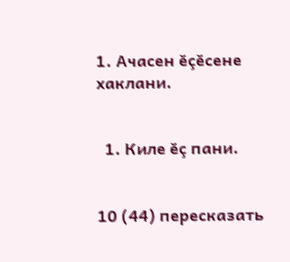1. Ачасен ӗçӗсене хаклани.


  1. Киле ӗç пани.


10 (44) пересказать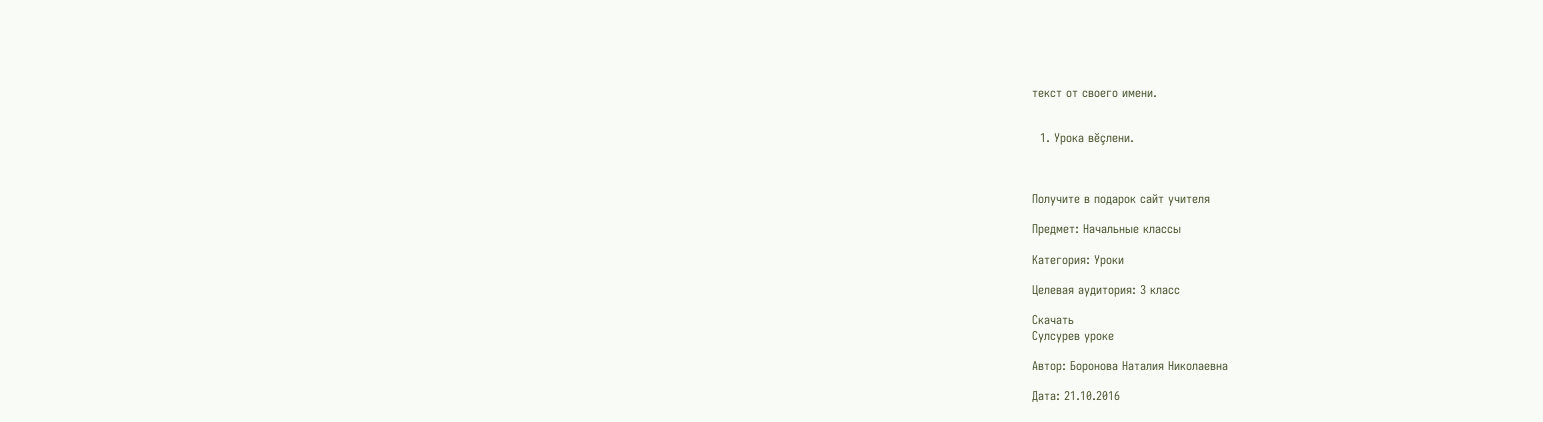текст от своего имени.


  1. Урока вӗçлени.



Получите в подарок сайт учителя

Предмет: Начальные классы

Категория: Уроки

Целевая аудитория: 3 класс

Скачать
Сулсурев уроке

Автор: Боронова Наталия Николаевна

Дата: 21.10.2016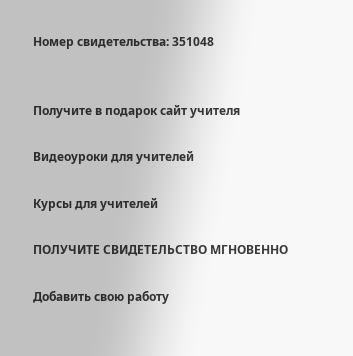Номер свидетельства: 351048


Получите в подарок сайт учителя

Видеоуроки для учителей

Курсы для учителей

ПОЛУЧИТЕ СВИДЕТЕЛЬСТВО МГНОВЕННО

Добавить свою работу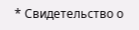* Свидетельство о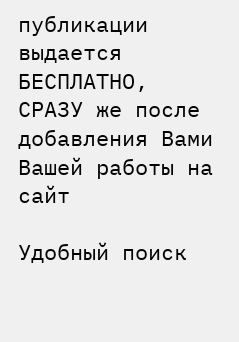публикации выдается БЕСПЛАТНО, СРАЗУ же после добавления Вами Вашей работы на сайт

Удобный поиск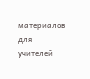материалов для учителей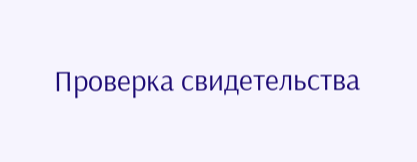Проверка свидетельства